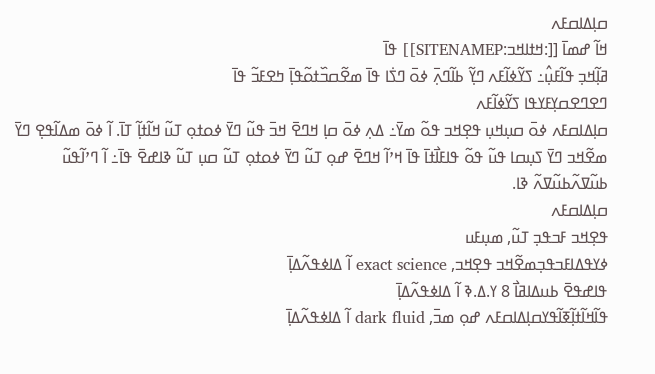ߛߊ߲ߡߊߛߓߍ
ߞߊ߬ ߝߘߊ߫ [[:ߞߙߊߞߏ:SITENAMEP]] ߟߊ߫
ߥߊ߲߬ߞߏ߲ ߟߊ߬ߓߎ߲߮߸ ߖߌ߬ߦߊ߬ߓߍ ߣߌ߲߬ ߕߊ߬ߣߍ߲߫ ߦߋ߫ ߣߖ߭ߊ ߟߊ߫ ߘߐ߬ߛߏ߰ߙߋ߬ߟߊ߲߫ ߤߐߓߏ߬ ߟߊ߫
ߣߐߣߐߛߌ߲ߓߌߟߊ ߖߌ߬ߦߊ߬ߓߍ
ߛߊ߲ߡߊߛߓߍ ߦߋ߫ ߛߎ߲ߞߎ߲ ߟߐ߲ߞߏ ߟߋ߬ ߘߌ߫߸ ߡߍ߲ ߦߋ߫ ߛߊ߲ ߞߣߐ߫ ߞߏ߫ ߟߎ߬ ߣߌ߫ ߦߋߙߋ߲ ߠߎ߬ ߞߊ߬ߙߊ߲߬ ߠߊ߫. ߊ߬ ߦߋ߫ ߘߡߊ߬ߟߐ߲ ߣߌ߫ ߘߐ߬ߞߏ ߣߌ߫ ߖߎ߲ߛߊ ߟߎ߬ ߟߋ߬ ߟߊߓߊ߯ߙߊ߫ ߟߊ߫ ߞߴߊ߬ ߞߣߐ߫ ߝߋ߲ ߠߎ߬ ߣߌ߫ ߦߋߙߋ߲ ߠߎ߬ ߛߎ߲ ߠߎ߬ ߢߊߝߐ߫ ߟߊ߫߸ ߊ߬ ߣߴߊ߬ߟߎ߬ ߕߎ߬ߜߍ߬ߕߎ߬ߜߍ߬ ߢߊ.
ߛߊ߲ߡߊߛߓߍ
ߟߐ߲ߞߏ ߓߏߟߏ߲ ߠߎ߬, ߘߎ߲ߓߎ
ߦߌߟߡߊߓߏߟߏ߲ߘߐ߬ߞߏ ߟߐ߲ߞߏ, exact science ߊ߬ ߡߊߦߟߍ߬ߡߊ߲߫
ߟߊߝߟߐ߫ ߕߎߡߊߥߊ߯ 8 ߌ.ߡ.ߢ ߊ߬ ߡߊߦߟߍ߬ߡߊ߲߫
ߟߊ߬ߞߊ߬ߙߊ߲߬ߧߊ߬ߟߌߛߊ߲ߡߊߛߓߍ ߝߋ߲ ߘߏ߫, dark fluid ߊ߬ ߡߊߦߟߍ߬ߡߊ߲߫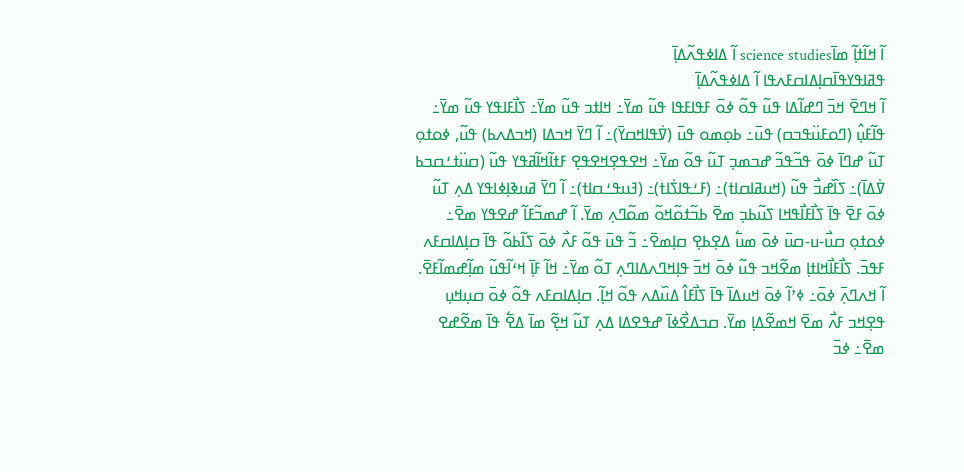ߊ߬ ߞߊ߬ߙߊ߲߬ ߘߊ߫science studies ߊ߬ ߡߊߦߟߍ߬ߡߊ߲߫
ߟߥߊߟߌߟߊ߫ߛߊ߲ߡߊߛߓߍߟߊ ߊ߬ ߡߊߦߟߍ߬ߡߊ߲߫
ߊ߬ ߞߣߐ߫ ߞߏ߫ ߣߝߊ߬ߡߊ ߟߎ߬ ߟߋ߬ ߦߋ߫ ߓߟߊߓߟߊ ߟߎ߬ ߘߌ߫߸ ߞߊߙߏ ߟߎ߬ ߘߌ߫߸ ߖߊ߯ߓߊߟߌ ߟߎ߬ ߘߌ߫߸ ߟߊ߬ߓߎ߲߮ (ߣߋߓߎ߳ߟߏߛ) ߟߎ߫߸ ߕߋ߲ߘߋ ߟߎ߫ (ߜ߭ߟߊߞߛߌ߫)߸ ߊ߬ ߣߌ߫ ߞߏߡߊ (ߞߏߡߍߕ) ߟߎ߬, ߦߋߙߋ߲ ߠߎ߬ ߝߣߊ߫ ߦߋ߫ ߟߏ߬ߟߏ߬ ߝߏߘߏ߲ ߠߎ߬ ߟߋ߬ ߘߌ߫߸ ߞߐߟߐ߲ߞߐߟߐ߲ ߓߙߊ߬ߞߊ߬ߥߟߌ ߟߎ߬ (ߛߎ߳ߙߑߛߏߕ ߜ߭ߡߊ߫)߸ ߖߊ߰ߝߏ߯ ߟߎ߬ (ߞߎߥߊߛߊߙ)߸ (ߓߑߟߊߖ߭ߊߙ)߸ (ߔߎߟߑߛߊߙ)߸ ߊ߬ ߣߌ߫ ߥߎߢߊ߲ߦߊߟߌ ߡߍ߲ ߠߎ߬ ߦߋ߫ ߓߐ߫ ߟߊ߫ ߖߊ߯ߓߊ߯ߟߞߊ ߖߎ߬ߕߏ߲ ߘߐ߫ ߕߏ߬ߙߋ߬ߞߋ߬ ߘߋ߬ߣߍ߲ ߘߌ߫. ߊ߬ ߝߘߏ߬ߓߊ߬ ߝߐߟߌ ߘߐ߫߸  ߦߋߙߋ߲ ߛߎ߯-ߎ-ߛߎ߫ ߦߋ߫ ߘߎ߱ ߡߐ߲ߕߐ߲ ߛߊ߲ߘߐ߫߸ ߏ߬ ߟߎ߫ ߟߋ߬ ߓߍ߯ ߦߋ߫ ߖߊ߬ߕߋ߬ ߟߊ߫ ߛߊ߲ߡߊߛߓߍ ߓߟߏ߫. ߖߊ߯ߓߊ߯ߞߊߙߊ߲ ߘߐ߬ߞߏ ߟߎ߬ ߦߋ߫ ߞߏ߫ ߟߊ߲ߞߣߍߡߊߣߍ߲ ߠߋ߬ ߘߌ߫߸ ߞߊ߬ ߓߊ߲߫ ߞߵߊ߬ߟߎ߬ ߘߊ߲߬ߝߘߊ߬ߓߐ߫. ߊ߬ ߞߍߣߍ߲߫ ߦߋ߫߸ ߦߴߊ߬ ߦߋ߫ ߞߎߡߊ߫ ߟߊ߫ ߖߊ߯ߓߊ߮ ߡߎ߰ߡߍ ߟߋ߬ ߞߊ߲߬. ߛߊ߲ߡߊߛߓߍ ߟߋ߬ ߦߋ߫ ߛߎ߲ߞߎ߲ ߟߐ߲ߞߏ ߓߍ߯ ߘߐ߫ ߞߘߐ߬ߡߊ߲ ߘߌ߫. ߛߏߡߐ߯ߦߊ߫ ߝߟߐߡߊ ߡߍ߲ ߠߎ߬ ߞߐ߲߬ ߘߊ߫ ߡߐ߱ ߟߊ߫ ߘߐ߬ߝߐ ߘߐ߫߸ ߦߏ߫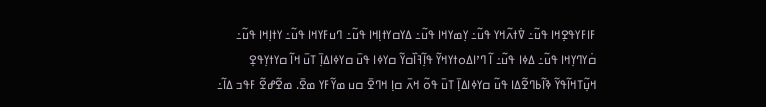ߓߊߓߌߟߐ߲ߞߊ ߟߎ߬߸ ߜ߭ߙߍ߬ߞߌ ߟߎ߬߸ ߌ߲ߘߌߞߊ ߟߎ߬߸ ߡߌߛߌߙߊ߲ߞߊ ߟߎ߬߸ ߣߎߓߌߞߊ ߟߎ߬߸ ߌߙߊ߲ߞߊ ߟߎ߬߸ ߛ߭ߌߣߌ߲ߞߊ ߟߎ߬߸ ߡߦߊ ߟߎ߬߸ ߊ߬ ߣߴߊߡߋߙߌߞߌ߬ ߟߊ߲߬ߔߊ߰ߛߌ߬ ߛߌߦߊ ߟߎ߫ ߛߌߦߊߡߊ߲߫ ߠߎ߫ ߞߊ߬ ߛߌߙߌ߲ߟߐ߲ ߞߎ߲߬ߠߞߊ߬ߟߌ߬ ߢߊ߬ߕߣߐ߬ߡߊ ߟߎ߬ ߛߌߦߊߡߊ߲߫ ߠߎ߫ ߟߋ߬ ߞߍ߫ ߛߊ߲ ߞߣߐ߫ ߛߎ ߘߌ߬ߓߌ ߘߐ߫. ߘߐ߬ߝߐ߬ ߓߟߏ ߡߊ߬߸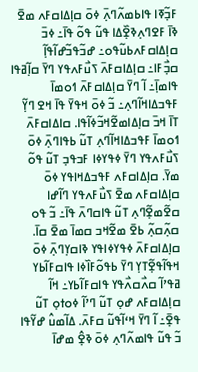ߓߏ߲߬ߧߊ ߟߊߕߘߍ߬ߣߍ߲߫ ߦߋ߫ ߛߊ߲ߡߊߛߓߍ ߘߐ߫ ߢߊ߫ ߓߐߣߍ߲ߢߐ߲߰ߡߊ ߟߎ߬ ߟߋ߬ ߟߊ߫߸ ߦߏ߫ ߛߊ߲ߡߊߛߓߍߕߎ߬ߟߋ߸ ߝߏ߬ߟߏ߬ߝߊ߬ߟߊ߲߬ ߛߏ߲߯ߓߊ߸ ߛߊ߲ߡߊߛߓߍ߫ ߖߎ߯ߓߍߟߌ ߣߌ߫ ߛߊ߲߬ߥߟߊ ߟߊߘߊ߲߫߸ ߊ߬ ߣߌ߫ ߛߊ߲ߡߊߛߓߍ߫ ߗߋߘߊ߫ ߓߟߏߡߊߞߊ߬ߣߍ߲߸ ߏ߬ ߦߋ߫ ߞߟߌ߫ ߟߊ߫ ߞߐ ߣߌ߲߬ ߠߊ߫ ߞߏ߫ ߛߊ߲ߡߊߘߐ߬ߞߏ߬ߦߊ߬ߟߊ. ߛߊߡߊߛߓߍ߫ ߗߋߘߊ߫ ߓߟߏߡߊߞߊ߬ߣߍ߲ ߠߎ߬ ߕߟߊߣߍ߲߫ ߦߋ߫ ߖߎ߯ߓߍߟߌ ߣߌ߫ ߦߟߌߦߊ ߓߏߟߏ߲ ߠߎ߬ ߟߋ߬ ߘߌ߫. ߛߊ߲ߡߊߛߓߍ ߓߟߏߡߞߊߟߌ ߦߋ߫ ߛߊ߲ߡߊߛߓߍ ߘߐ߫ ߖߎ߯ߓߍߟߌ ߣߊ߬ߝߊ ߛߐ߬ߘߐ߲߬ߣߍ߲ ߠߎ߬ ߟߊߛߣߍ߫ ߟߊ߫߸ ߏ߬ ߟߋ ߛߍ߲߬ߛߍ߲߬ ߕߐ߫ ߘߐ߬ߞߏ ߛߘߊ߫ ߘߐ߫ ߛߊ߫. ߛߊ߲ߡߊߛߓߍ߫ ߦߟߌߦߊߟߌ ߢߊߛߌ߲ߣߍ߲߫ ߦߋ߫ ߞߟߊ߬ߟߐ߲߬ߠߌ߲ ߣߌ߫ ߕߟߋ߬ߓߊ߰ߦߊ ߟߊߛߓߊ߬ߕߌ ߥߟߴߊ߬ ߛߍ߯ߛߍ߯ߟߌ ߟߊߛߓߊ߬ߕߌ߸ ߞߊ߬ ߛߊ߲ߡߊߛߓߍ ߝߋ߲ ߠߎ߬ ߣߴߊ߬ ߦߋߙߋ߲ ߠߎ߬ ߟߐ߲߫߸ ߊ߬ ߣߌ߫ ߞߵߊ߬ߟߎ߬ ߛߓߍ߫. ߡߊ߬ߘߎ߮ ߝߌ߬ߟߊ ߏ߬ ߟߎ߬ ߟߊߘߍ߬ߣߍ߲ ߦߋ߫ ߢߐ߲߮ ߘߝߊ߫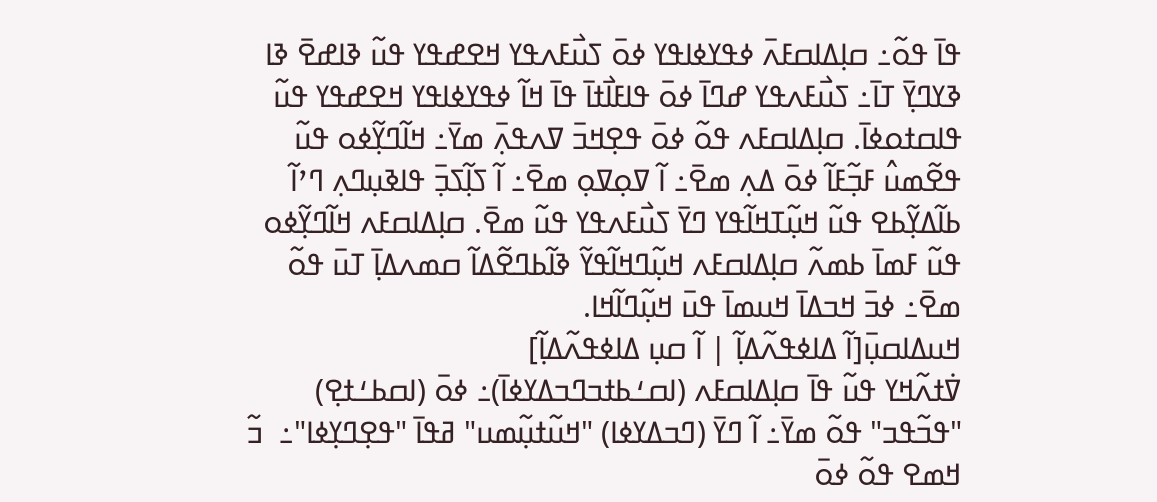ߟߊ߫ ߟߋ߬߸ ߛߊ߲ߡߊߛߓߍ߫ ߦߟߌߦߊߟߌ ߦߋ߫ ߖߎ߯ߓߍߟߌ ߞߐߝߟߌ ߟߎ߬ ߢߊߝߐ߫ ߢߊ ߢߌߣߌ߲߫ ߠߊ߫߸ ߖߎ߯ߓߍߟߌ ߝߣߊ߫ ߦߋ߫ ߟߊߓߊ߯ߙߊ߫ ߟߊ߫ ߞߊ߬ ߦߟߌߦߊߟߌ ߞߐߝߟߌ ߟߎ߬ ߟߊߛߙߋߦߊ߫. ߛߊ߲ߡߊߛߓߍ ߟߋ߬ ߦߋ߫ ߟߐ߲ߞߏ߫ ߜߍߟߍ߲߫ ߘߌ߫߸ ߞߊ߬ߣߌ߲߬ߦߋ ߟߎ߬ ߟߐ߬ߘߎ߮ ߓߏ߲߬ߓߊ߬ ߦߋ߫ ߡߍ߲ ߘߐ߫߸ ߊ߬ ߜߋ߲ߜߋ߲ ߘߐ߫߸ ߊ߬ ߖߊ߲߬ߖߏ߲߫ ߟߊߢߎ߲ߣߍ߲ ߣߴߊ߬ ߕߊ߬ߡߌ߲߬ߕߐ ߟߎ߬ ߞߎ߲߬ߠߞߊ߬ߟߌ ߣߌ߫ ߖߎ߯ߓߍߟߌ ߟߎ߬ ߘߐ߫. ߛߊ߲ߡߊߛߓߍ ߞߊ߬ߣߌ߲߬ߦߋ ߟߎ߬ ߓߘߊ߫ ߕߘߍ߬ ߛߊ߲ߡߊߛߓߍ ߞߎ߲߬ߣߞߊ߬ߟߌ߬ ߢߊ߬ߕߣߐ߬ߡߊ߬ ߛߘߍߡߊ߲߫ ߠߎ߫ ߟߋ߬ ߘߐ߫߸ ߦߏ߫ ߞߏߡߊ߫ ߞߎߘߊ߫ ߟߎ߫ ߞߎ߲߬ߣߊ߬ߞߊ.
ߞߎߡߊߛߎ߲߫[ߊ߬ ߡߊߦߟߍ߬ߡߊ߲߬ | ߊ߬ ߛߎ߲ ߡߊߦߟߍ߬ߡߊ߲߬]
ߜ߭ߙߍ߬ߞߌ ߟߎ߬ ߟߊ߫ ߛߊ߲ߡߊߛߓߍ (ߊߛߑߕߙߏߣߏߡߌߦߊ߫)߸ ߦߋ߫ (ߊߛߕߑߙߐ߲) "ߟߏ߬ߟߏ" ߟߋ߬ ߘߌ߫߸ ߊ߬ ߣߌ߫ (ߣߏߡߌߦߊ) "ߞߎ߬ߙߎ߲߬ߘߎ" ߥߟߊ߫ "ߟߐ߲ߣߌ߲ߦߊ"߸  ߏ߬ ߞߘߐ ߟߋ߬ ߦߋ߫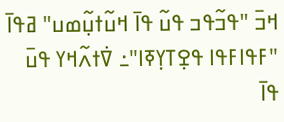ߞߏ߫ "ߟߏ߬ߟߏ ߟߎ߬ ߟߊ߫ ߞߎ߬ߙߎ߲߬ߘߎ" ߥߟߊ߫ "ߓߟߊߓߟߊ ߟߐ߲ߠߌ߲ߧߊ"߸ ߜ߭ߙߍ߬ߞߌ ߟߎ߫ ߟߊ߫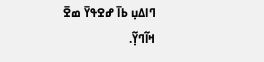ߣߊߡߎ߲ ߕߊ߫ ߝߐߟߌ߫ ߘߐ߫ ߞߊ߬ߣߌ߲߬.